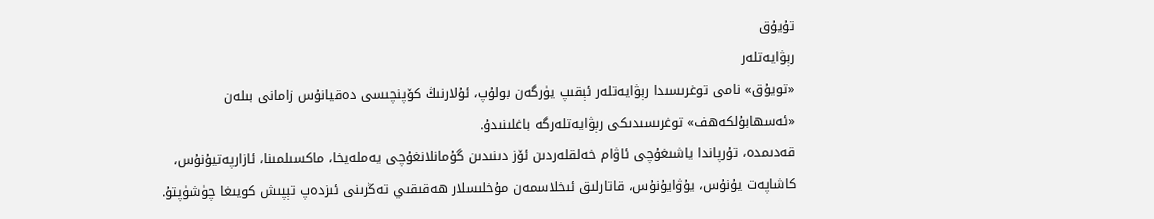تۇيۇق
رېۋايەتلەر
«تويۇق» نامى توغرىسىدا رېۋايەتلەر ئېقىپ يۈرگەن بولۇپ، ئۇلارنىڭ كۆپنچىسى دەقيانۇس زامانى بىلەن «ئەسھابۇلكەھف» توغرىسىدىكى رېۋايەتلەرگە باغلىنىدۇ.
قەدىمدە، تۇرپاندا ياشىغۇچى ئاۋام خەلقلەردىن ئۆز دىنىدىن گۇمانلانغۇچى يەملەيخا، ماكسىلمىنا، ئازارپەتيۇنۇس، كاشاپەت يۇنۇس، يۇۋايۇنۇس، قاتارلىق ئىخلاسمەن مۇخلىسلار ھەقىقىي تەڭرىنى ئىزدەپ تېپىش كويىغا چۈشۈپتۇ.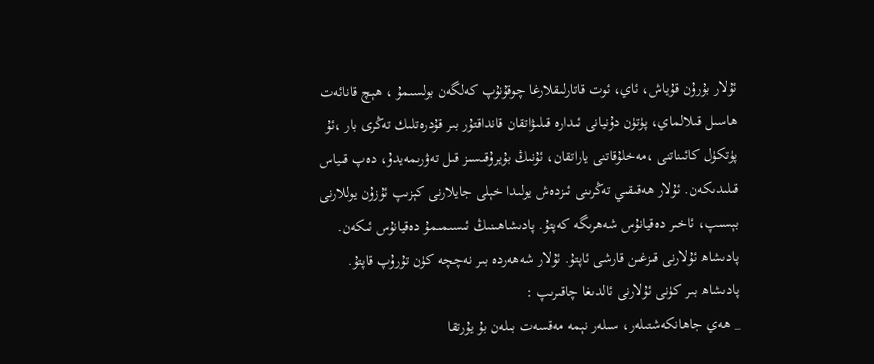ئۇلار بۇرۇن قۇياش، ئاي، ئوت قاتارلىقلارغا چوقۇنۇپ كەلگەن بولسىمۇ ، ھېچ قانائەت ھاسىل قىلالماي، پۈتۈن دۇنيانى ئىدارە قىلىۋاتقان قانداقتۇر بىر قۇدرەتلىك تەڭرى بار ،ئۇ پۈتكۈل كائىناتنى ،مەخلۇقاتنى ياراتقان، ئۇنىڭ بۇيرۇقىسىز قىل تەۋرىمەيدۇ، دەپ قىياس قىلىدىكەن. ئۇلار ھەقىقىي تەڭرىنى ئىزدەش يولىدا خېلى جايلارنى كېزىپ ئۇزۇن يوللارنى بېسىپ، ئاخىر دەقيانۇس شەھرىگە كەپتۇ. پادىشاھىنىڭ ئىسىمىمۇ دەقيانۇس ئىكەن. پادىشاھ ئۇلارنى قىزغىن قارشى ئاپتۇ. ئۇلار شەھەردە بىر نەچچە كۈن تۇرۇپ قاپتۇ. پادىشاھ بىر كۈنى ئۇلارنى ئالدىغا چاقىرىپ :
_ ھەي جاھانكەشتىلەر، سىلەر نېمە مەقسەت بىلەن بۇ يۇرتقا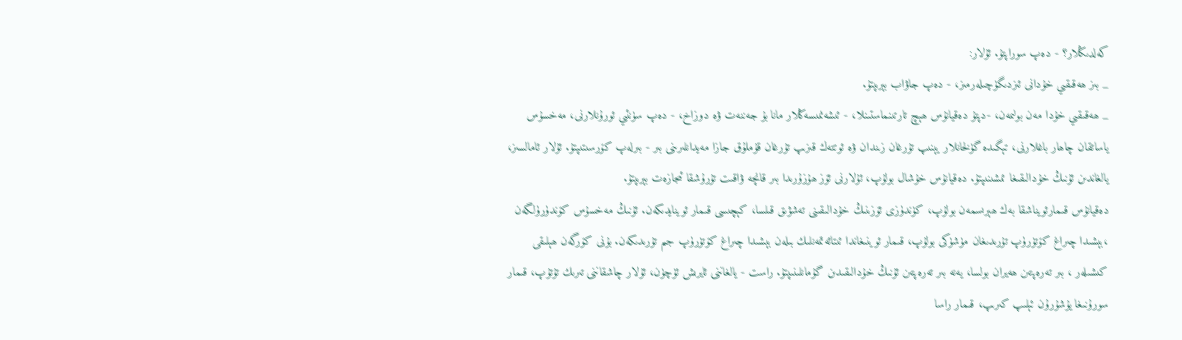كەلدىڭلار؟ - دەپ سوراپتۇ. ئۇلار:
_ بىز ھەقىقىي خۇدانى ئىزدىگۈچىلەرمىز، - دەپ جاۋاب بېرىپتۇ.
_ ھەقىقىي خۇدا مەن بولىمەن، -دپتۇ دەقيانۇس ھېچ تارتىنماستىنلا، - ئىشەنمىسەڭلار مانا بۇ جەننەت ۋە دوزاخ، - دەپ سۈنئىي ئورۇنلارنى، مەخسۇس ياساتقان چاھار باغلارنى، تېگىدە گۈلخانلار يېنىپ تۇرغان زىندان ۋە ئوتتەك قىزىپ تۇرغان قۇملۇق جازا مەيدانلىرىنى بىر - بىرلەپ كۆرسىتىپتۇ. ئۇلار ئامالسىز، يالغاندىن ئۇنىڭ خۇدالىقىغا ئىشىنىپتۇ. دەقيانۇس خۇشال بولۇپ، ئۇلارنى ئۆز ھۇزۇرىدا بىر قانچە ۋاقىت تۇرۇشقا ئىجازەت بېرىپتۇ.
دەقيانۇس قىمارئويناشقا بەك ھېرىسمەن بولۇپ، كۈندۈزى ئۆزىنىڭ خۇدالىقىنى تەشۋىق قىلسا، كېچىسى قىمار ئوينايدىكەن. ئۇنىڭ مەخسۇس كۆندۈرۈلگەن ،بېشىدا چىراغ كۆتۈرۈپ تۇرىدىغان مۈشۈكى بولۇپ، قىمار ئوينىغاندا ئىتائەتمەنلىك بىلەن بېشىدا چىراغ كۆتۈرۈپ جىم تۇرىدىكەن. بۇنى كۆرگەن ھېلىقى كىشىلەر ، بىر تەرەپتىن ھەيران بولسا، يەنە بىر تەرەپتىن ئۇنىڭ خۇدالىقىدىن گۇمانلىنىپتۇ. راست - يالغاننى ئايرىش ئۈچۈن، ئۇلار چاشقاننى تىرىك تۇتۇپ، قىمار سورۇنىغا يۇشۇرۇن ئېلىپ كىرىپ، قىمار راسا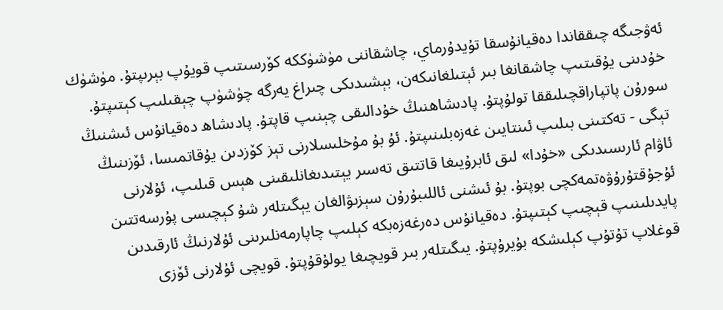ئەۋجىگە چىققاندا دەقيانۇسقا تۇيدۇرماي، چاشقاننى مۈشۈككە كۆرسىتىپ قويۇپ بېرىپتۇ. مۈشۈك خۇدىنى يۇقىتىپ چاشقانغا بىر ئېتىلغانىكەن، بېشىدىكى چىراغ يەرگە چۈشۈپ چېقىلىپ كېتىپتۇ. سورۇن پاتپاراقچىلىققا تولۇپتۇ. پادىشاھنىڭ خۇدالىقى چېنىپ قاپتۇ. پادىشاھ دەقيانۇس ئىشنىڭ تېگى - تەكتىنى بىلىپ ئىنتايىن غەزەبلىنىپتۇ. ئۇ بۇ مۇخلىسلارنى تېز كۆزدىن يۇقاتمىسا، ئۆزىنىڭ ئاۋام ئارىسىدىكى «خۇدا» لىق ئابرۇيىغا قاتتىق تەسىر يېتىدىغانلىقىنى ھېس قىلىپ، ئۇلارنى ئۇجۇقتۇرۇۋەتمەكچى بوپتۇ. بۇ ئىشنى ئاللىبۇرۇن سېزىۋالغان يېگىتلەر شۇ كېچىسى پۇرسەتتىن پايدىلىنىپ قېچىپ كېتىپتۇ. دەقيانۇس دەرغەزەبكە كېلىپ چاپارمەنلىرىنى ئۇلارنىڭ ئارقىدىن قوغلاپ تۇتۇپ كېلىشكە بۇيرۇپتۇ. يىگىتلەر بىر قويچىغا يولۇقۇپتۇ. قويچى ئۇلارنى ئۆزى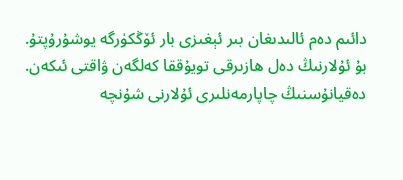دائىم دەم ئالىدىغان بىر ئېغىزى بار ئۆڭكۈرگە يوشۇرۇپتۇ. بۇ ئۇلارنىڭ دەل ھازىرقى تويۇققا كەلگەن ۋاقتى ئىكەن. دەقيانۇسنىڭ چاپارمەنلىرى ئۇلارنى شۇنچە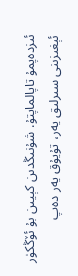ئىزدەپمۇ تاپالماپتۇ. شۇنىڭدىن كېيىن بۇ ئۆڭكۈر ئېغىزىنى سىرلىق يەر، تۇيۇق يەر دەپ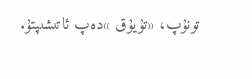تونۇپ، «تۇيۇق »دەپ ئاتىشىپتۇ.